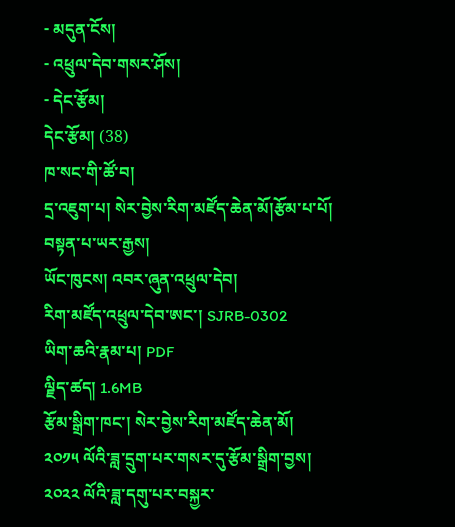- མདུན་ངོས།
- འཕྲུལ་དེབ་གསར་ཤོས།
- དེང་རྩོམ།
དེང་རྩོམ། (38)
ཁ་སང་གི་ཚོ་བ།
དྲ་འཇུག་པ། སེར་བྱེས་རིག་མཛོད་ཆེན་མོ།རྩོམ་པ་པོ། བསྟན་པ་ཡར་རྒྱས།
ཡོང་ཁུངས། འབར་ཞུན་འཕྲུལ་དེབ།
རིག་མཛོད་འཕྲུལ་དེབ་ཨང་། SJRB-0302
ཡིག་ཆའི་རྣམ་པ། PDF
ལྗིད་ཚད། 1.6MB
རྩོམ་སྒྲིག་ཁང་། སེར་བྱེས་རིག་མཛོད་ཆེན་མོ།
༢༠༡༥ ལོའི་ཟླ་དྲུག་པར་གསར་དུ་རྩོམ་སྒྲིག་བྱས།
༢༠༢༢ ལོའི་ཟླ་དགུ་པར་བསྐྱར་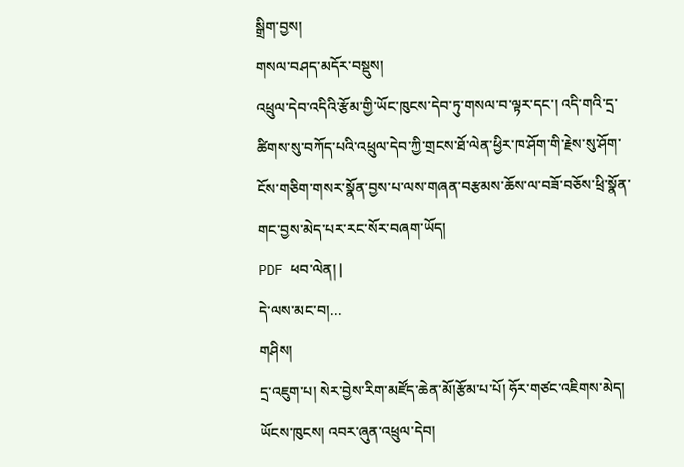སྒྲིག་བྱས།
གསལ་བཤད་མདོར་བསྡུས།
འཕྲུལ་དེབ་འདིའི་རྩོམ་གྱི་ཡོང་ཁུངས་དེབ་ཏུ་གསལ་བ་ལྟར་དང་། འདི་གའི་དྲ་ཚིགས་སུ་བཀོད་པའི་འཕྲུལ་དེབ་ཀྱི་གྲངས་ཐོ་ལེན་ཕྱིར་ཁ་ཤོག་གི་རྗེས་སུ་ཤོག་ངོས་གཅིག་གསར་སྣོན་བྱས་པ་ལས་གཞན་བརྩམས་ཆོས་ལ་བཟོ་བཅོས་ཕྲི་སྣོན་གང་བྱས་མེད་པར་རང་སོར་བཞག་ཡོད།
PDF ཕབ་ལེན། |
དེ་ལས་མང་བ།...
གཤིས།
དྲ་འཇུག་པ། སེར་བྱེས་རིག་མཛོད་ཆེན་མོ།རྩོམ་པ་པོ། ཧོར་གཙང་འཇིགས་མེད།
ཡོངས་ཁུངས། འབར་ཞུན་འཕྲུལ་དེབ།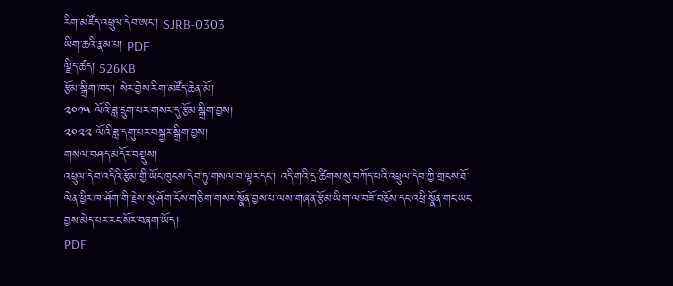རིག་མཛོད་འཕྲུལ་དེབ་ཨང་། SJRB-0303
ཡིག་ཆའི་རྣམ་པ། PDF
ལྗིད་ཚད། 526KB
རྩོམ་སྒྲིག་ཁང་། སེར་བྱེས་རིག་མཛོད་ཆེན་མོ།
༢༠༡༥ ལོའི་ཟླ་དྲུག་པར་གསར་དུ་རྩོམ་སྒྲིག་བྱས།
༢༠༢༢ ལོའི་ཟླ་དགུ་པར་བསྐྱར་སྒྲིག་བྱས།
གསལ་བཤད་མདོར་བསྡུས།
འཕྲུལ་དེབ་འདིའི་རྩོམ་གྱི་ཡོང་ཁུངས་དེབ་ཏུ་གསལ་བ་ལྟར་དང་། འདི་གའི་དྲ་ཚིགས་སུ་བཀོད་པའི་འཕྲུལ་དེབ་ཀྱི་གྲངས་ཐོ་ལེན་ཕྱིར་ཁ་ཤོག་གི་རྗེས་སུ་ཤོག་ངོས་གཅིག་གསར་སྣོན་བྱས་པ་ལས་གཞན་རྩོམ་ཡིག་ལ་བཟོ་བཅོས་དང་འཕྲི་སྣོན་གང་ཡང་བྱས་མེད་པར་རང་སོར་བཞག་ཡོད།
PDF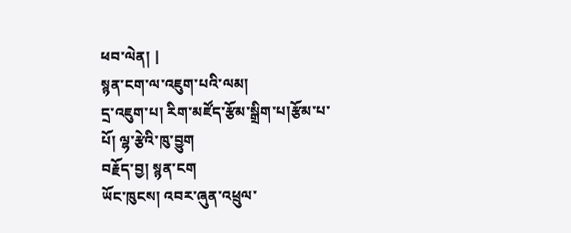ཕབ་ལེན། |
སྙན་ངག་ལ་འཇུག་པའི་ལམ།
དྲ་འཇུག་པ། རིག་མཛོད་རྩོམ་སྒྲིག་པ།རྩོམ་པ་པོ། ལྷ་རྩེའི་ཁུ་བྱུག
བརྗོད་བྱ། སྙན་ངག
ཡོང་ཁུངས། འབར་ཞུན་འཕྲུལ་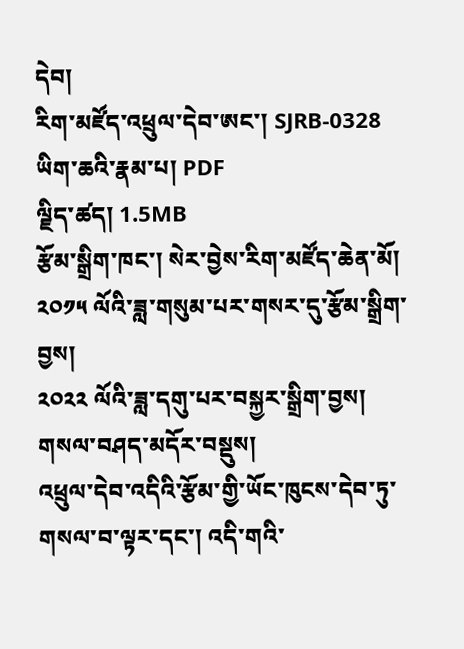དེབ།
རིག་མཛོད་འཕྲུལ་དེབ་ཨང་། SJRB-0328
ཡིག་ཆའི་རྣམ་པ། PDF
ལྗིད་ཚད། 1.5MB
རྩོམ་སྒྲིག་ཁང་། སེར་བྱེས་རིག་མཛོད་ཆེན་མོ།
༢༠༡༥ ལོའི་ཟླ་གསུམ་པར་གསར་དུ་རྩོམ་སྒྲིག་བྱས།
༢༠༢༢ ལོའི་ཟླ་དགུ་པར་བསྐྱར་སྒྲིག་བྱས།
གསལ་བཤད་མདོར་བསྡུས།
འཕྲུལ་དེབ་འདིའི་རྩོམ་གྱི་ཡོང་ཁུངས་དེབ་ཏུ་གསལ་བ་ལྟར་དང་། འདི་གའི་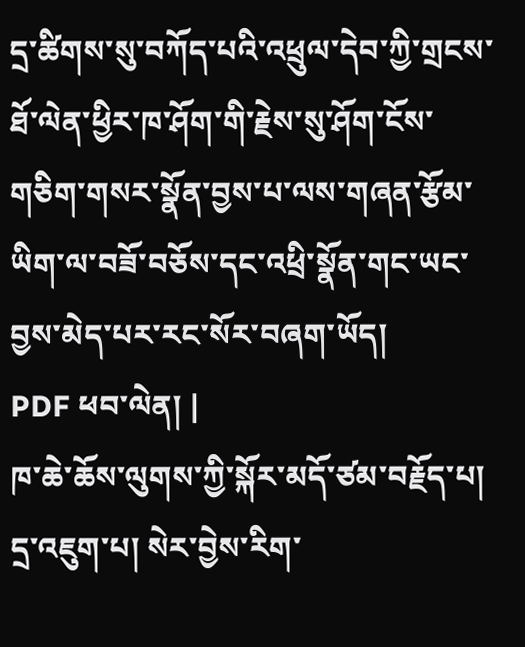དྲ་ཚིགས་སུ་བཀོད་པའི་འཕྲུལ་དེབ་ཀྱི་གྲངས་ཐོ་ལེན་ཕྱིར་ཁ་ཤོག་གི་རྗེས་སུ་ཤོག་ངོས་གཅིག་གསར་སྣོན་བྱས་པ་ལས་གཞན་རྩོམ་ཡིག་ལ་བཟོ་བཅོས་དང་འཕྲི་སྣོན་གང་ཡང་བྱས་མེད་པར་རང་སོར་བཞག་ཡོད།
PDF ཕབ་ལེན། |
ཁ་ཆེ་ཆོས་ལུགས་ཀྱི་སྐོར་མདོ་ཙམ་བརྗོད་པ།
དྲ་འཇུག་པ། སེར་བྱེས་རིག་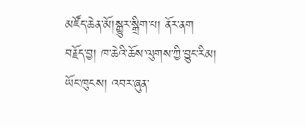མཛོད་ཆེན་མོ།སྒྱུར་སྒྲིག་པ། ནོར་ནག
བརྗོད་བྱ། ཁ་ཆེའི་ཆོས་ལུགས་ཀྱི་བྱུང་རིམ།
ཡོང་ཁུངས། འབར་ཞུན་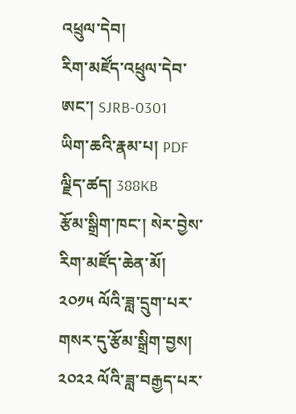འཕྲུལ་དེབ།
རིག་མཛོད་འཕྲུལ་དེབ་ཨང་། SJRB-0301
ཡིག་ཆའི་རྣམ་པ། PDF
ལྗིད་ཚད། 388KB
རྩོམ་སྒྲིག་ཁང་། སེར་བྱེས་རིག་མཛོད་ཆེན་མོ།
༢༠༡༥ ལོའི་ཟླ་དྲུག་པར་གསར་དུ་རྩོམ་སྒྲིག་བྱས།
༢༠༢༢ ལོའི་ཟླ་བརྒྱད་པར་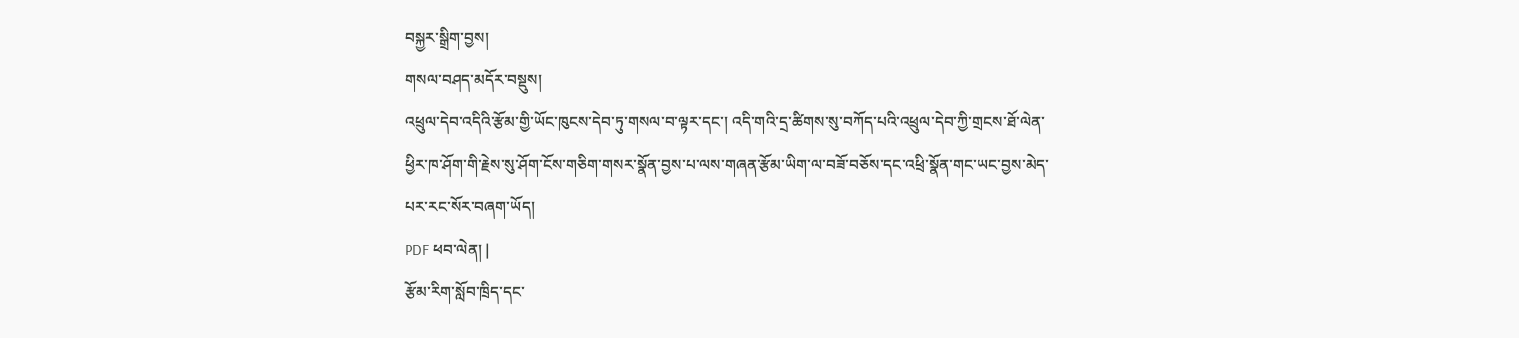བསྐྱར་སྒྲིག་བྱས།
གསལ་བཤད་མདོར་བསྡུས།
འཕྲུལ་དེབ་འདིའི་རྩོམ་གྱི་ཡོང་ཁུངས་དེབ་ཏུ་གསལ་བ་ལྟར་དང་། འདི་གའི་དྲ་ཚིགས་སུ་བཀོད་པའི་འཕྲུལ་དེབ་ཀྱི་གྲངས་ཐོ་ལེན་ཕྱིར་ཁ་ཤོག་གི་རྗེས་སུ་ཤོག་ངོས་གཅིག་གསར་སྣོན་བྱས་པ་ལས་གཞན་རྩོམ་ཡིག་ལ་བཟོ་བཅོས་དང་འཕྲི་སྣོན་གང་ཡང་བྱས་མེད་པར་རང་སོར་བཞག་ཡོད།
PDF ཕབ་ལེན། |
རྩོམ་རིག་སློབ་ཁྲིད་དང་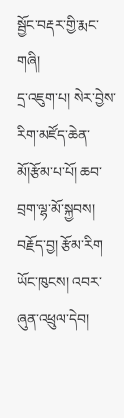སྦྱོང་བརྡར་གྱི་རྨང་གཞི།
དྲ་འཇུག་པ། སེར་བྱེས་རིག་མཛོད་ཆེན་མོ།རྩོམ་པ་པོ། ཆབ་བྲག་ལྷ་མོ་སྐྱབས།
བརྗོད་བྱ། རྩོམ་རིག
ཡོང་ཁུངས། འབར་ཞུན་འཕྲུལ་དེབ།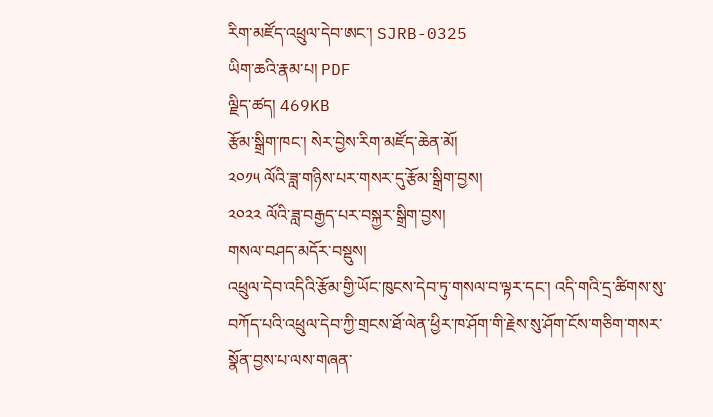རིག་མཛོད་འཕྲུལ་དེབ་ཨང་། SJRB-0325
ཡིག་ཆའི་རྣམ་པ། PDF
ལྗིད་ཚད། 469KB
རྩོམ་སྒྲིག་ཁང་། སེར་བྱེས་རིག་མཛོད་ཆེན་མོ།
༢༠༡༥ ལོའི་ཟླ་གཉིས་པར་གསར་དུ་རྩོམ་སྒྲིག་བྱས།
༢༠༢༢ ལོའི་ཟླ་བརྒྱད་པར་བསྐྱར་སྒྲིག་བྱས།
གསལ་བཤད་མདོར་བསྡུས།
འཕྲུལ་དེབ་འདིའི་རྩོམ་གྱི་ཡོང་ཁུངས་དེབ་ཏུ་གསལ་བ་ལྟར་དང་། འདི་གའི་དྲ་ཚིགས་སུ་བཀོད་པའི་འཕྲུལ་དེབ་ཀྱི་གྲངས་ཐོ་ལེན་ཕྱིར་ཁ་ཤོག་གི་རྗེས་སུ་ཤོག་ངོས་གཅིག་གསར་སྣོན་བྱས་པ་ལས་གཞན་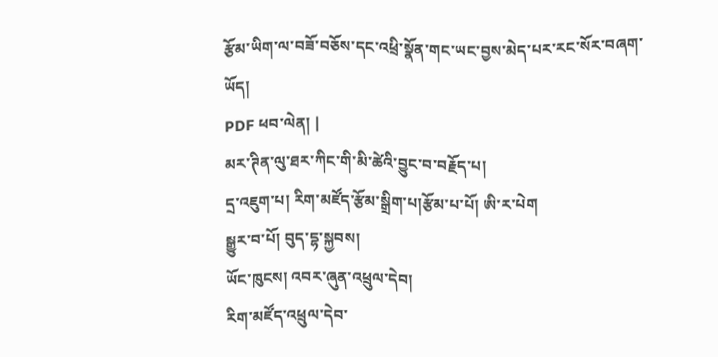རྩོམ་ཡིག་ལ་བཟོ་བཅོས་དང་འཕྲི་སྣོན་གང་ཡང་བྱས་མེད་པར་རང་སོར་བཞག་ཡོད།
PDF ཕབ་ལེན། |
མར་ཊིན་ལུ་ཐར་ཀིང་གི་མི་ཚེའི་བྱུང་བ་བརྗོད་པ།
དྲ་འཇུག་པ། རིག་མཛོད་རྩོམ་སྒྲིག་པ།རྩོམ་པ་པོ། ཨི་ར་པེག
སྒྱུར་བ་པོ། བུད་དྷ་སྐྱབས།
ཡོང་ཁུངས། འབར་ཞུན་འཕྲུལ་དེབ།
རིག་མཛོད་འཕྲུལ་དེབ་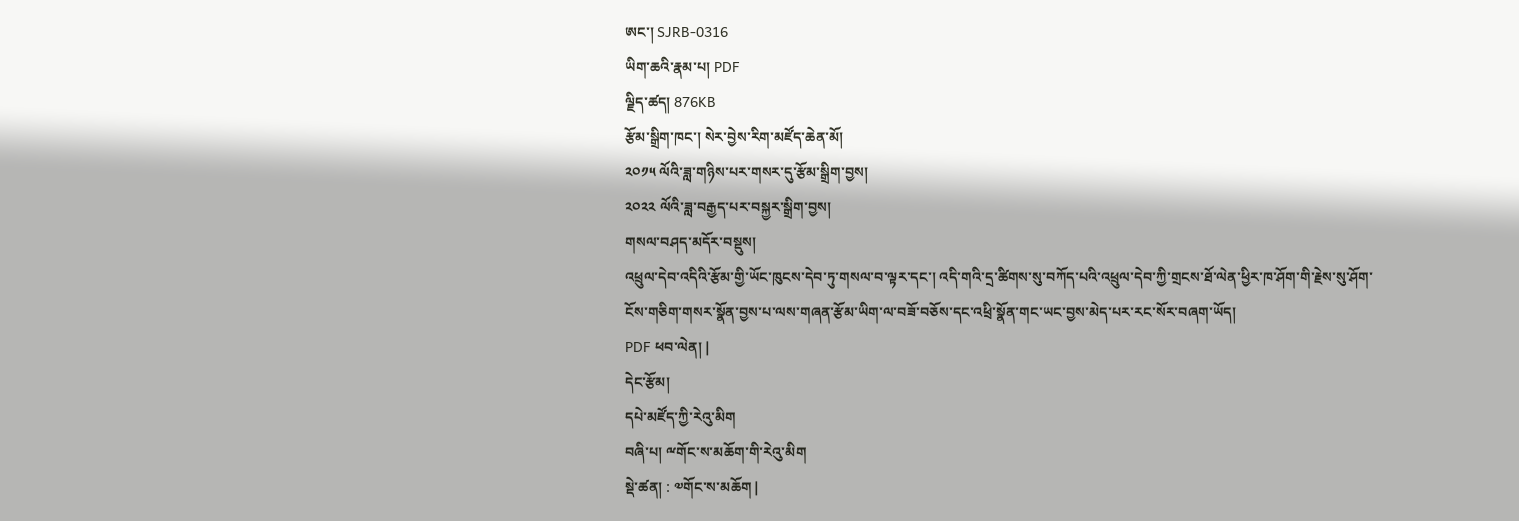ཨང་། SJRB-0316
ཡིག་ཆའི་རྣམ་པ། PDF
ལྗིད་ཚད། 876KB
རྩོམ་སྒྲིག་ཁང་། སེར་བྱེས་རིག་མཛོད་ཆེན་མོ།
༢༠༡༥ ལོའི་ཟླ་གཉིས་པར་གསར་དུ་རྩོམ་སྒྲིག་བྱས།
༢༠༢༢ ལོའི་ཟླ་བརྒྱད་པར་བསྐྱར་སྒྲིག་བྱས།
གསལ་བཤད་མདོར་བསྡུས།
འཕྲུལ་དེབ་འདིའི་རྩོམ་གྱི་ཡོང་ཁུངས་དེབ་ཏུ་གསལ་བ་ལྟར་དང་། འདི་གའི་དྲ་ཚིགས་སུ་བཀོད་པའི་འཕྲུལ་དེབ་ཀྱི་གྲངས་ཐོ་ལེན་ཕྱིར་ཁ་ཤོག་གི་རྗེས་སུ་ཤོག་ངོས་གཅིག་གསར་སྣོན་བྱས་པ་ལས་གཞན་རྩོམ་ཡིག་ལ་བཟོ་བཅོས་དང་འཕྲི་སྣོན་གང་ཡང་བྱས་མེད་པར་རང་སོར་བཞག་ཡོད།
PDF ཕབ་ལེན། |
དེང་རྩོམ།
དཔེ་མཛོད་ཀྱི་རེའུ་མིག
བཞི་པ། ྋགོང་ས་མཆོག་གི་རེའུ་མིག
སྡེ་ཚན། : ༧གོང་ས་མཆོག |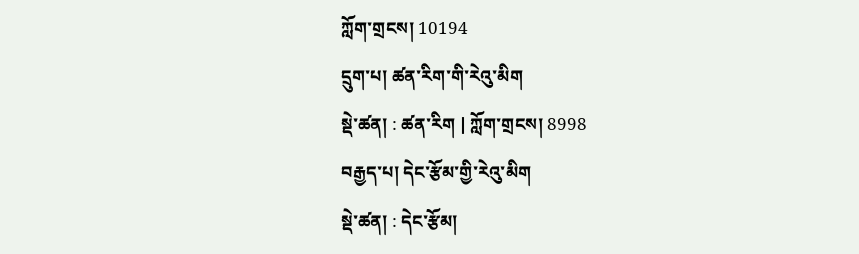ཀློག་གྲངས། 10194
དྲུག་པ། ཚན་རིག་གི་རེའུ་མིག
སྡེ་ཚན། : ཚན་རིག | ཀློག་གྲངས། 8998
བརྒྱད་པ། དེང་རྩོམ་གྱི་རེའུ་མིག
སྡེ་ཚན། : དེང་རྩོམ།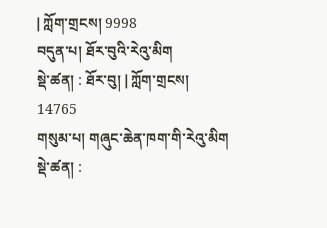| ཀློག་གྲངས། 9998
བདུན་པ། ཐོར་བུའི་རེའུ་མིག
སྡེ་ཚན། : ཐོར་བུ། | ཀློག་གྲངས། 14765
གསུམ་པ། གཞུང་ཆེན་ཁག་གི་རེའུ་མིག
སྡེ་ཚན། :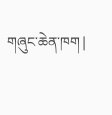གཞུང་ཆེན་ཁག |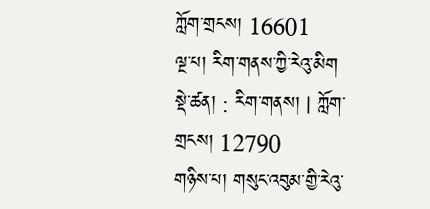ཀློག་གྲངས། 16601
ལྔ་པ། རིག་གནས་ཀྱི་རེའུ་མིག
སྡེ་ཚན། : རིག་གནས། | ཀློག་གྲངས། 12790
གཉིས་པ། གསུང་འབུམ་གྱི་རེའུ་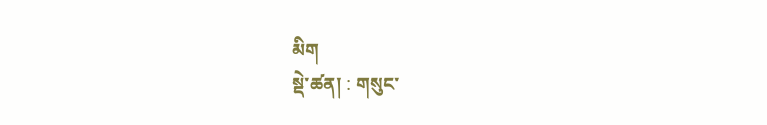མིག
སྡེ་ཚན། : གསུང་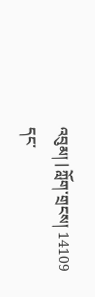འབུམ། | ཀློག་གྲངས། 14109
དང་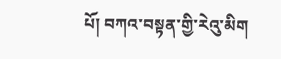པོ། བཀའ་བསྟན་གྱི་རེའུ་མིག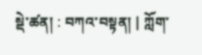སྡེ་ཚན། : བཀའ་བསྟན། | ཀློག་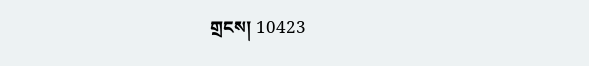གྲངས། 10423